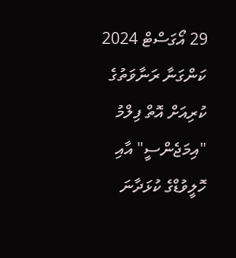29 އޯގަސްޓް 2024
ކަންގަނާ ރަނާވަތުގެ ކުރިއަށް އޮތް ފިލްމު "އިމަޖެންސީ" އާއި ހޮލީވުޑްގެ ކުޅަދާނަ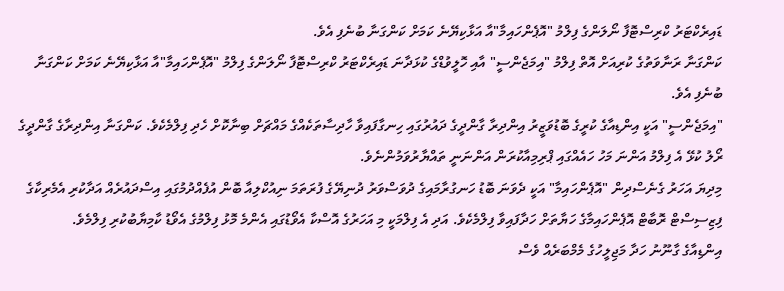ޑައިރެކްޓަރު ކްރިސްޓޮފާ ނޯލަންގެ ފިލްމު "އޮޕެންހައިމާ"އާ އަޅާކިޔޭނެ ކަމަށް ކަންގަނާ ބުނެފި އެވެ.
ކަންގަނާ ރަނާވަތުގެ ކުރިއަށް އޮތް ފިލްމު "އިމަޖެންސީ" އާއި ހޮލީވުޑްގެ ކުޅަދާނަ ޑައިރެކްޓަރު ކްރިސްޓޮފާ ނޯލަންގެ ފިލްމު "އޮޕެންހައިމާ"އާ އަޅާކިޔޭނެ ކަމަށް ކަންގަނާ ބުނެފި އެވެ.
"އިމަޖެންސީ" އަކީ އިންޑިއާގެ ކުރީގެ ބޮޑުވަޒީރު އިންދިރާ ގާންދީގެ ދައުރުގައި ހިނގާފައިވާ ހާދިސާތަކެއްގެ މައްޗަށް ބިނާކޮށް ހެދި ފިލްމެކެވެ. ކަންގަނާ އިންދިރާގެ ގާންދީގެ ރޯލު ކުޅޭ އެ ފިލްމު އަންނަ މަހު ހައެއްގައި ޕްރިމިއާކުރަން އަންނަނީ ތައްޔާރުވަމުންނެވެ.
މިދިޔަ އަހަރު ގެނެސްދިން "އޮޕެންހައިމާ" އަކީ ދެވަނަ ބޮޑު ހަނގުރާމައިގެ ދުވަސްވަރު ދުނިޔޭގެ ފުރަތަމަ ނިއުކްލިއާ ބޮން އުފެއްދުމުގައި އިސްދައުރެއް އަދާކުރި އެމެރިކާގެ ފިޒިސިސްޓް ރޮބާޓް އޮޕެންހައިމާގެ ހަޔާތަށް ހަދާފައިވާ ފިލްމެކެވެ. އަދި އެ ފިލްމަކީ މި އަހަރުގެ އޮސްކާ އެވޯޑުގައި އެންމެ މޮޅު ފިލްމުގެ އެވޯޑު ކާމިޔާބުކުރި ފިލްމެވެ.
އިންޑިއާގެ ގާނޫނު ހަދާ މަޖިލީހުގެ މެމްބަރެއް ވެސް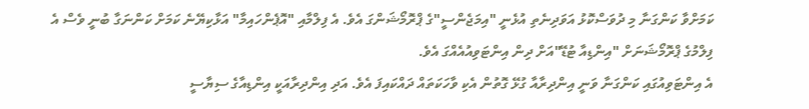ކަމަށްވާ ކަންގަނާ މި ދުވަސްކޮޅު އަވަދިނެތި އުޅެނީ "އިމަޖެންސީ"ގެ ޕްރޮމޯޝަންގަ އެވެ. އެ ފިލްމާއި "އޮޕެންހައިމާ" އަޅާކިޔޭނެ ކަމަށް ކަންނަގާ ބުނީ ވެސް އެ ފިލްމުގެ ޕްރޮމޯޝަނަށް "އިންޑިއާ ޓުޑޭ"އަށް ދިން އިންޓަވިއުއެއްގަ އެވެ.
އެ އިންޓަވިއުގައި ކަންގަނާ ވަނީ އިންދިރާއާ ގުޅޭ ގޮތުން އެކި ވާހަކަތައް ދައްކައިފަ އެވެ. އަދި އިންދިރާއަކީ އިންޑިއާގެ ސިޔާސީ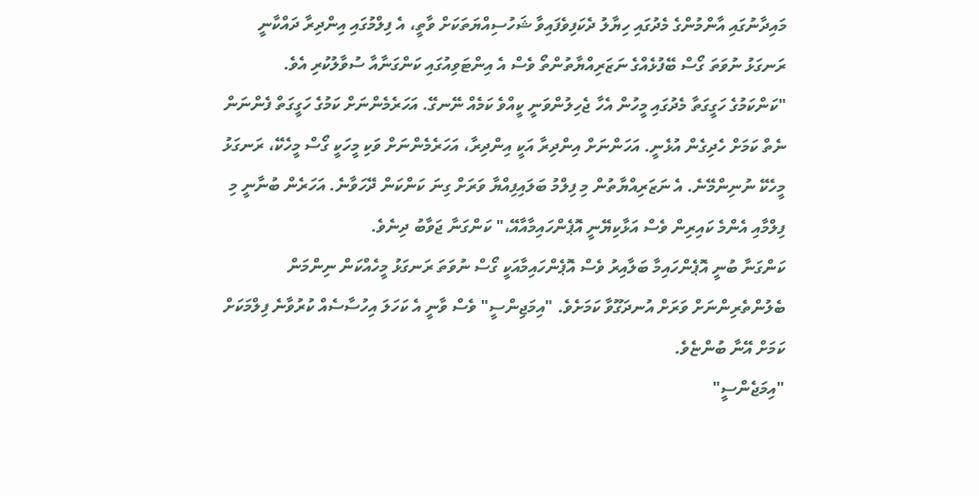މައިދާނުގައި އާންމުންގެ މެދުގައި ހިޔާލު ދެކަފިވެފައިވާ ޝަހުސިއްޔަތަކަށް ވާތީ، އެ ފިލްމުގައި އިންދިރާ ދައްކާނީ ރަނގަޅު ނުވަތަ ގޯސް ބޭފުޅެއްގެ ނަޒަރިއްޔާތުންތޯ ވެސް އެ އިންޓަވިއުގައި ކަންގަނާއާ ސުވާލުކުރި އެވެ.
"ކަންކަމުގެ ހަގީގަތާ މެދުގައި މީހުން އެހާ ޖެހިލުންވަނީ ކީއްވެ ކަމެއް ނޭނގޭ. އަހަރެމެންނަށް ކަމުގެ ހަގީގަތް ފެންނަން ނެތް ކަމަށް ހެދިގެން އުޅެނީ. އަހަންނަށް އިންދިރާ އަކީ އިންދިރާ، އަހަރެމެންނަށް ވަކި މީހަކީ ގޯސް މީހެކޭ، ރަނގަޅު މީހެކޭ ނުނިންމޭނެ. އެ ނަޒަރިއްޔާތުން މި ފިލްމު ބަލައިފިއްޔާ ވަރަށް ގިނަ ކަންކަން ދޭހަވާނެ. އަހަރެން ބުނާނީ މި ފިލްމާއި އެންމެ ކައިރިން ވެސް އަޅާކިޔޭނީ އޮޕެންހައިމާއާއޭ،" ކަންގަނާ ޖަވާބު ދިނެވެ.
ކަންގަނާ ބުނީ އޮޕެންހައިމާ ބަލާއިރު ވެސް އޮޕެންހައިމާއަކީ ގޯސް ނުވަތަ ރަނގަޅު މީހެއްކަން ނިންމަން ބެލުންތެރިންނަށް ވަރަށް އުނދަގޫވާ ކަމަށެވެ. "އިމަޖިންސީ" ވެސް ވާނީ އެ ކަހަލަ އިހުސާސެއް ކުރުވާނެ ފިލްމަކަށް ކަމަށް އޭނާ ބުންޏެވެ.
"އިމަޖެންސީ"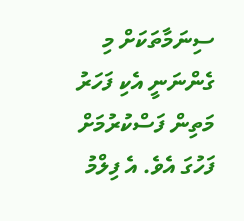ސިނަމާތަކަށް މި ގެންނަނީ އެކި ފަހަރު މަތިން ފަސްކުރުމަށް ފަހުގަ އެވެ. އެ ފިލްމު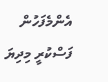އެންމެފަހުން ފަސްކުރީ މިދިޔަ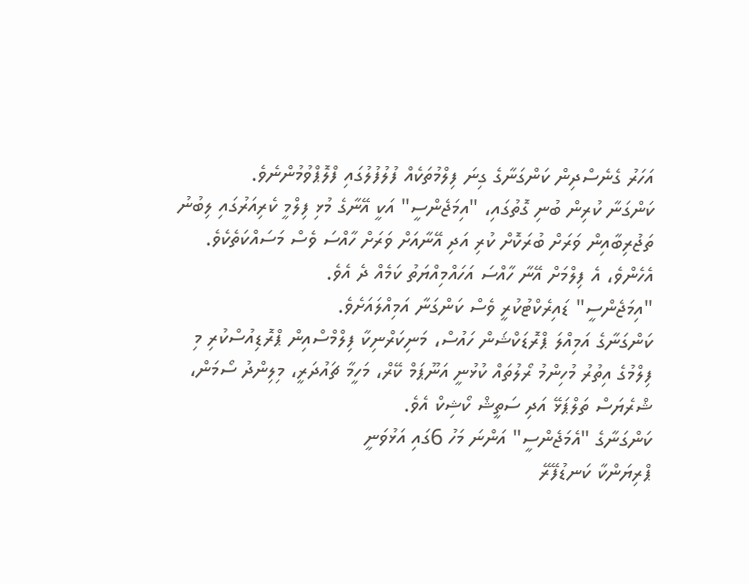އަހަރު ގެނެސްދިން ކަންގަނާގެ ގިނަ ފިލްމުތަކެއް ފުލުފުލުގައި ފްލޮޕްވުމުންނެވެ.
ކަންގަނާ ކުރިން ބުނި ގޮތުގައި، "އިމަޖެންސީ" އަކީ އޭނާގެ މުޅި ފިލްމީ ކެރިއަރުގައި ލިބުނު ތަޖުރިބާއިން ވަރަށް ބުރަކޮށް ކުރި އަދި އޭނާއަށް ވަރަށް ހާއްސަ ވެސް މަސައްކަތެކެވެ. އެހެންވެ، އެ ފިލްމަށް އޭނާ ހާއްސަ އަހައްމިއްޔަތު ކަމެއް ދެ އެވެ.
"އިމަޖެންސީ" ޑައިރެކްޓުކުރީ ވެސް ކަންގަނާ އަމިއްލައަށެވެ.
ކަންގަނާގެ އަމިއްލަ ޕްރޮޑަކްޝަން ހައުސް، މަނިކަރްނިކާ ފިލްމްސްއިން ޕްރޮޑިއުސްކުރި މި ފިލްމުގެ އިތުރު މުހިންމު ރޯލުތައް ކުޅުނީ އަނޫޕަމް ކޭރް، މަހީމާ ޗައުދަރީ، މިލިންދު ސޯމަން، ޝްރެޔަސް ތަލްޕަޅޭ އަދި ސަތީޝް ކޯޝިކް އެވެ.
ކަންގަނާގެ "އެމަޖެންސީ" އަންނަ މަހު 6ގައި އަޅުވަނީ
ޕްރިޔަންކާ ކަނޑުފޭރޭ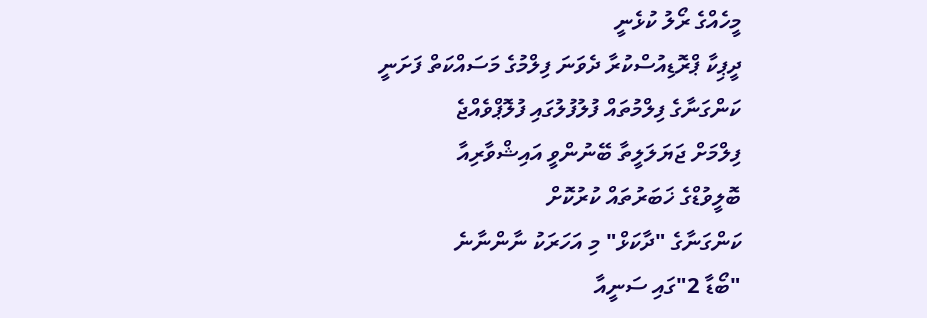މީހެއްގެ ރޯލު ކުޅެނީ
ދީޕިކާ ޕްރޮޑިއުސްކުރާ ދެވަނަ ފިލްމުގެ މަސައްކަތް ފަށަނީ
ކަންގަނާގެ ފިލްމުތައް ފުލުފުލުގައި ފުލޮޕްވެއްޖެ
ފިލްމަށް ޖަޔަލަލީތާ ބޭނުންވީ އައިޝްވާރިއާ
ބޮލީވުޑްގެ ޚަބަރުތައް ކުރުކޮށް
ކަންގަނާގެ "ދާކަޅް" މި އަހަރަކު ނާންނާނެ
"ބޯޑާ 2"ގައި ސަނީއާ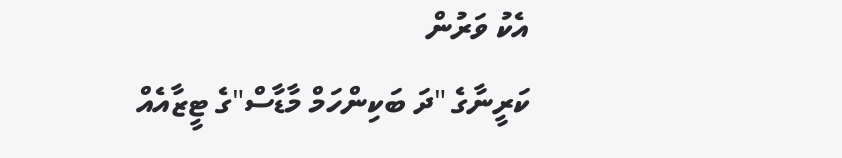އެކު ވަރުން
ކަރީނާގެ "ދަ ބަކިންހަމް މާޑާސް"ގެ ޓީޒާއެއް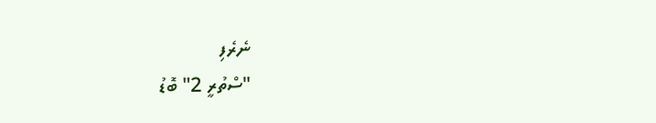ނެރެފި
"ސްތުރީ 2" ބޮޑު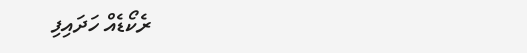ރެކޯޑެއް ހަދައިފި